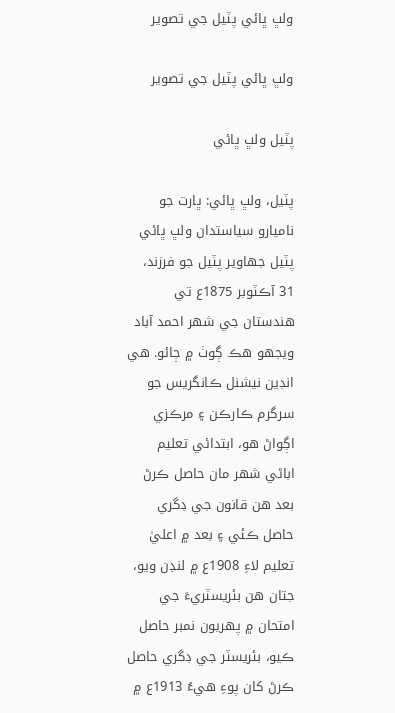ولڀ ڀائي پٽيل جي تصوير

ولڀ ڀائي پٽيل جي تصوير

پٽيل ولڀ ڀائي

پٽيل، ولڀ ڀائي: ڀارت جو ناميارو سياستدان ولڀ ڀائي پٽيل جهاوير پٽيل جو فرزند، 31 آڪٽوبر 1875ع تي هندستان جي شھر احمد آباد ويجهو هڪ ڳوٺ ۾ ڄائو. هي انڊين نيشنل ڪانگريس جو سرگرم ڪارڪن ۽ مرڪزي اڳواڻ هو، ابتدائي تعليم اباڻي شھر مان حاصل ڪرڻ بعد هن قانون جي ڊگري حاصل ڪئي ۽ بعد ۾ اعليٰ تعليم لاءِ 1908ع ۾ لنڊن ويو، جتان هن بئريسٽريءَ جي امتحان ۾ پهريون نمبر حاصل ڪيو، بئريسٽر جي ڊگري حاصل ڪرڻ کان پوءِ هيءُ 1913ع ۾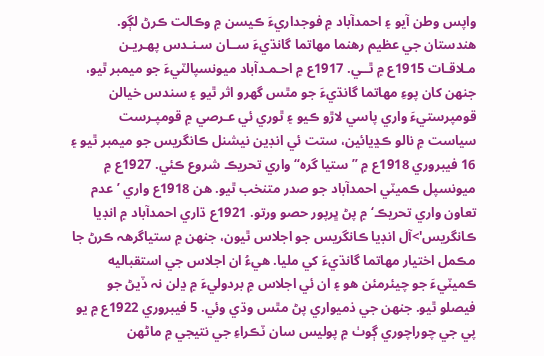واپس وطن آيو ۽ احمدآباد ۾ فوجداريءَ ڪيسن ۾ وڪالت ڪرڻ لڳو. هندستان جي عظيم رهنما مهاتما گانڌيءَ ســان سـنـدس پهـريـن مـلاقـات 1915ع ۾ ٿــي. 1917ع ۾ احـمـدآباد ميونسپالٽيءَ جو ميمبر ٿيو، جنهن کان پوءِ مهاتما گانڌيءَ جو مٿس گهرو اثر ٿيو ۽ سندس خيالن قومپرستيءَ واري پاسي لاڙو ڪيو ۽ ٿوري ئي عـرصي ۾ قومپـرست سياست ۾ نالو ڪڍيائين، ستت ئي انڊين نيشنل ڪانگريس جو ميمبر ٿيو ۽ 16 فيبروري 1918ع ۾ ”ستيا گره“ واري تحريڪ شروع ڪئي. 1927ع ۾ ميونسپل ڪميٽي احمدآباد جو صدر متنخب ٿيو. هن 1918ع واري ’عدم تعاون واري تحريڪ‘ ۾ پڻ ڀرپور حصو ورتو. 1921ع ڌاري احمدآباد ۾ انڊيا ڪانگريس'>آل انڊيا ڪانگريس جو اجلاس ٿيون، جنهن ۾ ستياگرھہ ڪرڻ جا مڪمل اختيار مهاتما گانڌيءَ کي مليا. هيءُ ان اجلاس جي استقباليه ڪميٽيءَ جو چيئرمئن هو ۽ ان ئي اجلاس ۾ بردوليءَ ۾ ڍلن نہ ڏيڻ جو فيصلو ٿيو. جنهن جي ذميواري پڻ مٿس وڌي وئي. 5 فيبروري 1922ع ۾ يو پي جي چوراچوري ڳوٺ ۾ پوليس سان ٽڪراءِ جي نتيجي ۾ ماڻهن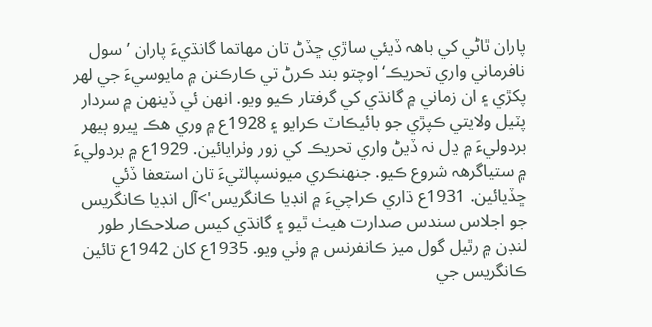پاران ٿاڻي کي باھہ ڏيئي ساڙي ڇڏڻ تان مهاتما گانڌيءَ پاران ’سول نافرماني واري تحريڪ‘ اوچتو بند ڪرڻ تي ڪارڪنن ۾ مايوسيءَ جي لھر پکڙي ۽ ان زماني ۾ گانڌي کي گرفتار ڪيو ويو. انهن ئي ڏينهن ۾ سردار پٽيل ولايتي ڪپڙي جو بائيڪاٽ ڪرايو ۽ 1928ع ۾ وري هڪ ڀيرو ٻيهر بردوليءَ ۾ ڍل نہ ڏيڻ واري تحريڪ کي زور وٺرايائين. 1929ع ۾ بردوليءَ ۾ ستياگرھہ شروع ڪيو. جنهنڪري ميونسپالٽيءَ تان استعفا ڏئي ڇڏيائين. 1931ع ڌاري ڪراچيءَ ۾ انڊيا ڪانگريس'>آل انڊيا ڪانگريس جو اجلاس سندس صدارت هيٺ ٿيو ۽ گانڌي کيس صلاحڪار طور لنڊن ۾ رٿيل گول ميز ڪانفرنس ۾ وٺي ويو. 1935ع کان 1942ع تائين ڪانگريس جي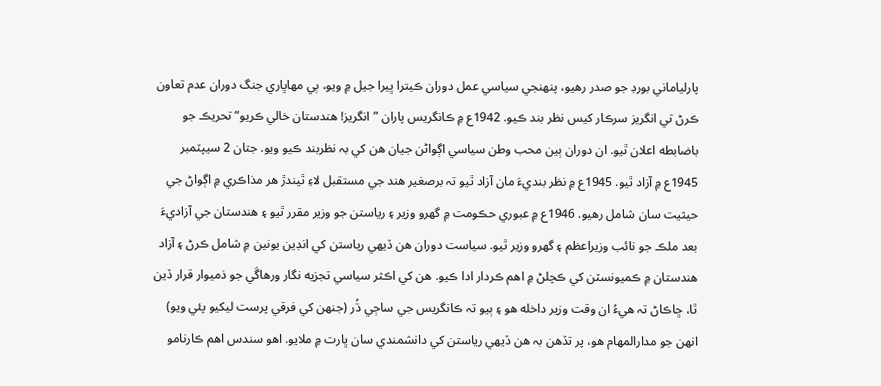پارلياماني بورڊ جو صدر رهيو، پنھنجي سياسي عمل دوران ڪيترا ڀيرا جيل ۾ ويو، ٻي مهاڀاري جنگ دوران عدم تعاون ڪرڻ تي انگريز سرڪار کيس نظر بند ڪيو. 1942ع ۾ ڪانگريس پاران ”انگريز! هندستان خالي ڪريو“ تحريڪ جو باضابطه اعلان ٿيو. ان دوران ٻين محب وطن سياسي اڳواڻن جيان هن کي بہ نظربند ڪيو ويو. جتان 2 سيپٽمبر 1945ع ۾ آزاد ٿيو. 1945ع ۾ نظر بنديءَ مان آزاد ٿيو تہ برصغير هند جي مستقبل لاءِ ٿيندڙ هر مذاڪري ۾ اڳواڻ جي حيثيت سان شامل رهيو. 1946ع ۾ عبوري حڪومت ۾ گهرو وزير ۽ رياستن جو وزير مقرر ٿيو ۽ هندستان جي آزاديءَ بعد ملڪ جو نائب وزيراعظم ۽ گهرو وزير ٿيو. سياست دوران هن ڏيهي رياستن کي انڊين يونين ۾ شامل ڪرڻ ۽ آزاد هندستان ۾ ڪميونسٽن کي ڪچلڻ ۾ اهم ڪردار ادا ڪيو. هن کي اڪثر سياسي تجزيه نگار ورهاڱي جو ذميوار قرار ڏين ٿا، ڇاڪاڻ تہ هيءُ ان وقت وزير داخله هو ۽ ٻيو تہ ڪانگريس جي ساڄي ڌُر (جنهن کي فرقي پرست ليکيو پئي ويو) انهن جو مدارالمهام هو، پر تڏهن بہ هن ڏيهي رياستن کي دانشمندي سان ڀارت ۾ ملايو. اهو سندس اهم ڪارنامو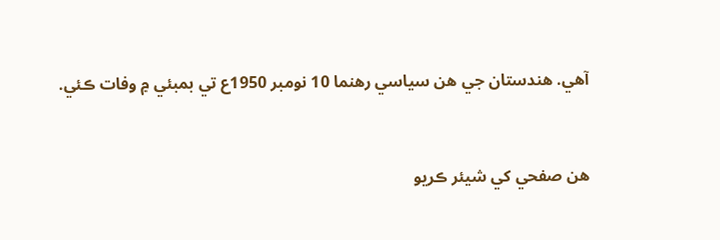آهي. هندستان جي هن سياسي رهنما 10 نومبر 1950ع تي بمبئي ۾ وفات ڪئي.


هن صفحي کي شيئر ڪريو